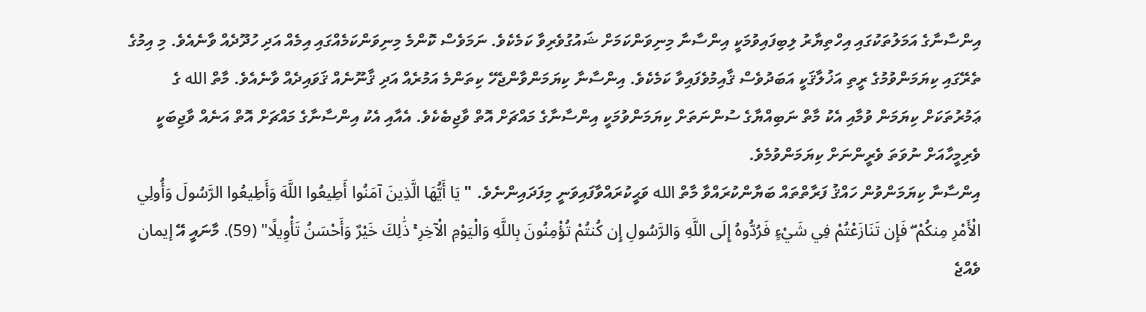އިންސާނާގެ އަމަލުތަކުގައި އިހްތިޔާރު ލިބިފައިވުމަކީ އިންސާނާ މިނިވަންކަމަށް ޝައުގުވެރިވާ ކަމެކެވެ. ނަމަވެސް ކޮންމެ މިނިވަންކަމެއްގައި އިމެއް އަދި ހުދޫދެއް ވާނެއެވެ. މި އިމުގެ ތެރޭގައި ކިޔަމަންވުމުގެ ރީތި އަޚުލާޤަކީ އަބަދުވެސް ޤާއިމުވެފައިވާ ކަމެކެވެ. އިންސާނާ ކިޔަމަންވާންޖެހޭ ކިތަންމެ އަމުރެއް އަދި ޤާނޫނެއް ޤަވައިދެއް ވާނެއެވެ. މާތް الله ގެ ޢަމުރުތަކަށް ކިޔަމަން ވުމާއި އެކު މާތް ނަބިއްޔާގެ ސުންނަތަށް ކިޔަމަންވުމަކީ އިންސާނާގެ މައްޗަށް އޮތް ވާޖިބެކެވެ. އެއާއި އެކު އިންސާނާގެ މައްޗަށް އޮތް އަނެއް ވާޖިބަކީ ވެރިމީހާއަށް ނުވަތަ ވެރީންނަށް ކިޔަމަންވުމެވެ.
އިންސާނާ ކިޔަމަންވުން ހައްޤު ފަރާތްތައް ބަޔާންކުރައްވާ މާތް الله ވަޙީކުރައްވާފައިވަނީ މިފަދައިންނެވެ. " يَا أَيُّهَا الَّذِينَ آمَنُوا أَطِيعُوا اللَّهَ وَأَطِيعُوا الرَّسُولَ وَأُولِي الْأَمْرِ مِنكُمْ ۖ فَإِن تَنَازَعْتُمْ فِي شَيْءٍ فَرُدُّوهُ إِلَى اللَّهِ وَالرَّسُولِ إِن كُنتُمْ تُؤْمِنُونَ بِاللَّهِ وَالْيَوْمِ الْآخِرِ ۚ ذَٰلِكَ خَيْرٌ وَأَحْسَنُ تَأْوِيلًا" (59). މާނައީ އޭ إيمان ވެއްޖެ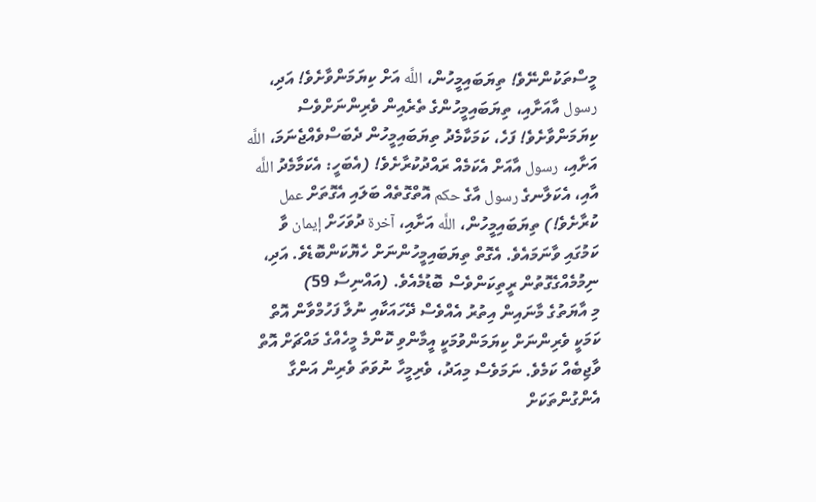މީސްތަކުންނޭވެ! ތިޔަބައިމީހުން، اللَّه އަށް ކިޔަމަންވާށެވެ! އަދި، رسول އާއަށާއި، ތިޔަބައިމީހުންގެ ތެރެއިން ވެރިންނަށްވެސް ކިޔަމަންވާށެވެ! ފަހެ، ކަމަކާމެދު ތިޔަބައިމީހުން ދެބަސްވެއްޖެނަމަ، اللَّه އަށާއި، رسول އާއަށް އެކަމެއް ރައްދުކުރާށެވެ! (އެބަހީ: އެކަމާމެދު اللَّه އާއި، އެކަލާނގެ رسول އާގެ حكم އޮތްގޮތެއް ބަލައި އެގޮތަށް عمل ކުރާށެވެ!) ތިޔަބައިމީހުން، اللَّه އަށާއި، آخرة ދުވަހަށް إيمان ވާ ކަމުގައި ވާނަމައެވެ. އެގޮތް ތިޔަބައިމީހުންނަށް ހެޔޮކަންބޮޑެވެ. އަދި، ނިމުމެއްގެގޮތުން ރީތިކަންވެސް ބޮޑުމެއެވެ. (އައްނިސާ 59)
މި އާޔަތުގެ މާނައިން އިތުރު އެއްވެސް ދޭހައަކާއި ނުލާ ފަހުމްވާން އޮތް ކަމަކީ ވެރިންނަށް ކިޔަމަންވުމަކީ އީމާންވި ކޮންމެ މީހެއްގެ މައްޗަށް އޮތް ވާޖިބެއް ކަމެވެ. ނަމަވެސް މިއަދު، ވެރިމީހާ ނުވަތަ ވެރިން އަންގާ އެންގުންތަކަށް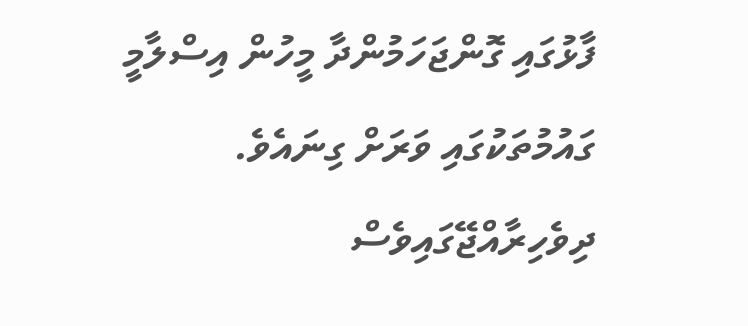ފާޅުގައި ގޮންޖަހަމުންދާ މީހުން އިސްލާމީ ގައުމުތަކުގައި ވަރަށް ގިނައެވެ. ދިވެހިރާއްޖޭގައިވެސް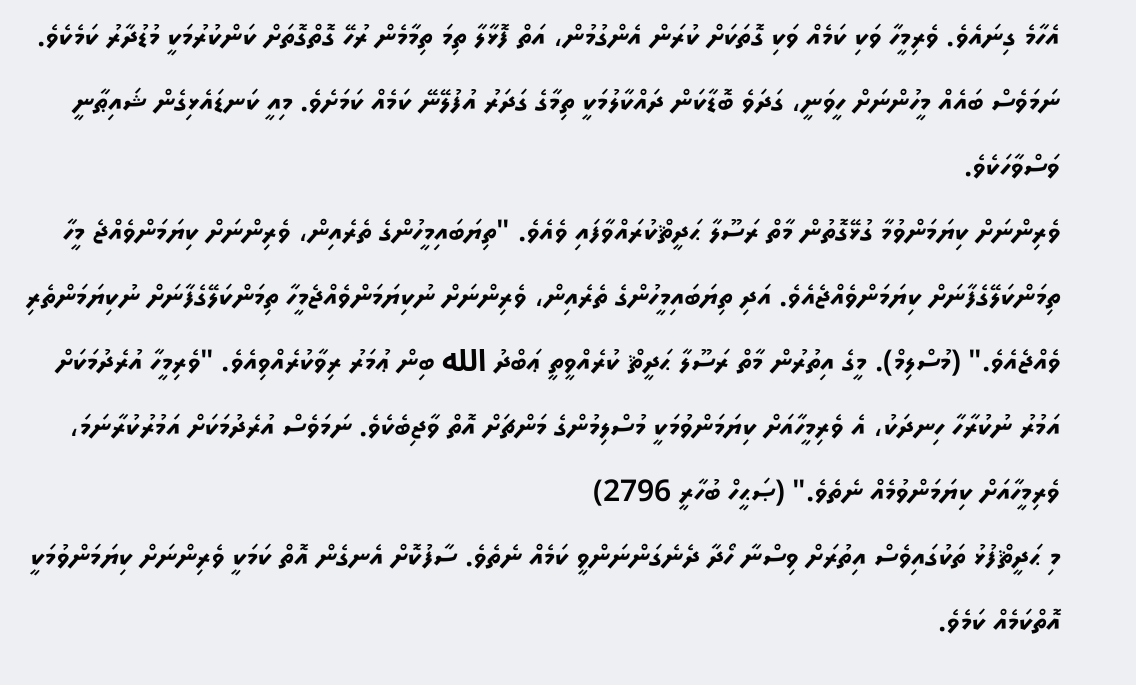އެހާމެ ގިނައެވެ. ވެރިމީހާ ވަކި ކަމެއް ވަކި ގޮތަކަށް ކުރަން އެންގުމުން، އަތް ފޮޅާލާ ތިމަ ތިމާމެން ރުހޭ ގޮތްގޮތަށް ކަންކުރުމަކީ މުޑުދާރު ކަމެކެވެ. ނަމަވެސް ބައެއް މީހުންނަށް ހީވަނީ، ގަދަވެ ބޮޑާކަން ދައްކާލުމަކީ ތިމާގެ ގަދަރު އުފުލޭނޭ ކަމެއް ކަމަށެވެ. މިއީ ކަނޑައެޅިގެން ޝައިޠާނީ ވަސްވާހަކެވެ.
ވެރިންނަށް ކިޔަމަންވުމާ ގުޅޭގޮތުން މާތް ރަސޫލާ ޙަދީޘްކުރައްވާފައި ވެއެވެ. "ތިޔަބައިމީހުންގެ ތެރެއިން، ވެރިންނަށް ކިޔަމަންވެއްޖެ މީހާ ތިމަންކަލޭގެފާނަށް ކިޔަމަންވެއްޖެއެވެ. އަދި ތިޔަބައިމީހުންގެ ތެރެއިން، ވެރިންނަށް ނުކިޔަމަންވެއްޖެމީހާ ތިމަންކަލޭގެފާނަށް ނުކިޔަމަންތެރި ވެއްޖެއެވެ." (މުސްލިމް). މީގެ އިތުރުން މާތް ރަސޫލާ ޙަދީޘް ކުރެއްވީތީ ޢަބްދު الله ބިން ޢުމަރު ރިވާކުރެއްވިއެވެ. "ވެރިމީހާ އުރެދުމަކަށް އަމުރު ނުކުރާހާ ހިނދަކު، އެ ވެރިމީހާއަށް ކިޔަމަންވުމަކީ މުސްލިމުންގެ މަންޗަށް އޮތް ވާޖިބެކެވެ. ނަމަވެސް އުރެދުމަކަށް އަމުރުކުރާނަމަ، ވެރިމީހާއަށް ކިޔަމަންވުމެއް ނެތެވެ." (ޞަޙީހް ބުހާރީ 2796)
މި ޙަދީޘްފުޅު ތަކުގައިވެސް އިތުރަށް ވިސްނާ ހޯދާ ދެނެގަންނަންވީ ކަމެއް ނެތެވެ. ސާފުކޮށް އެނގެން އޮތް ކަމަކީ ވެރިންނަށް ކިޔަމަންވުމަކީ އޮތްކަމެއް ކަމެވެ.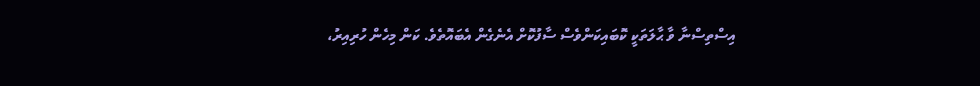އިސްތިސްނާ ވާ ޙާލަތަކީ ކޮބައިކަންވެސް ސާފުކޮށް އެނެގެން އެބައޮތެވެ. ކަން މިހެން ހުރިއިރު،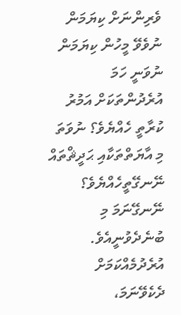ވެރިންނަށް ކިޔަމަން ނުވެވޭ މީހުން ކިޔަމަން ނުވަނީ ހަމަ އުރެދުންތަކަށް އަމުރު ކުރާތީ ހެއްޔެވެ؟ ނުވަތަ މި އާޔަތްތަކާއި ޙަދީޘްތައް ނޭނގޭތީހެއްޔެވެ؟ ނޭނގޭނަމަ މި ބުނެދެވުނީއެވެ. އުރެދުމެއްކަމަށް ދެކެވޭނަމަ،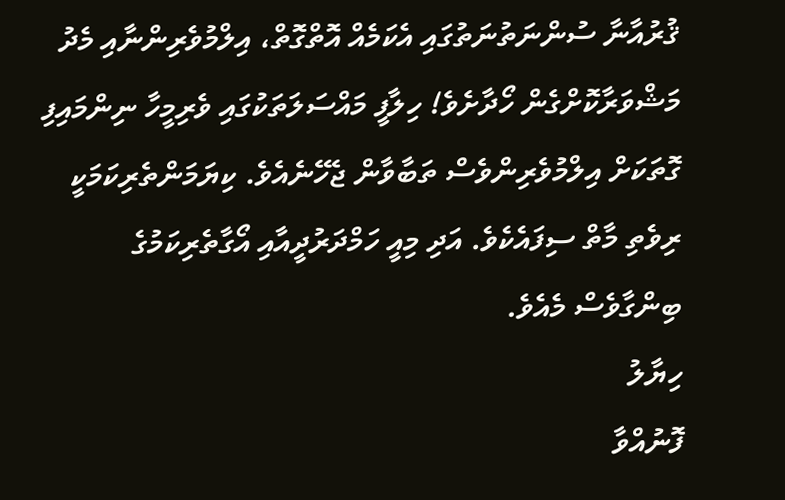ޤުރުއާނާ ސުންނަތުނަތުގައި އެކަމެއް އޮތްގޮތް، އިލްމުވެރިންނާއި މެދު މަޝްވަރާކޮށްގެން ހޯދާށެވެ! ހިލާފީ މައްސަލަތަކުގައި ވެރިމީހާ ނިންމައިފި ގޮތަކަށް އިލްމުވެރިންވެސް ތަބާވާން ޖެހޭނެއެވެ. ކިޔަމަންތެރިކަމަކީ ރިވެތި މާތް ސިފައެކެވެ. އަދި މިއީ ހަމްދަރުދީއާއި އޯގާތެރިކަމުގެ ބިންގާވެސް މެއެވެ.
ހިޔާލު
ފޮނުއްވާ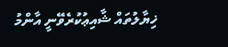ޚިޔާލުތައް ޝާއިޢުކުރެވޭނީ އާންމު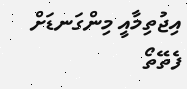އިޖުތިމާއީ މިންގަނޑަށް ފެތޭތޯ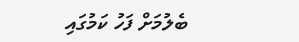ބެލުމަށް ފަހު ކަމުގައި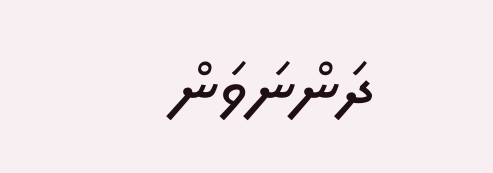ދަންނަވަން